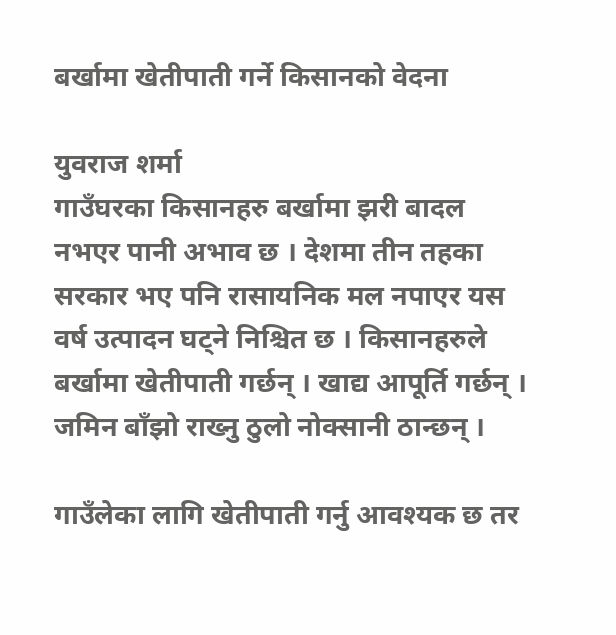बर्खामा खेतीपाती गर्ने किसानको वेदना

युवराज शर्मा
गाउँघरका किसानहरु बर्खामा झरी बादल नभएर पानी अभाव छ । देशमा तीन तहका सरकार भए पनि रासायनिक मल नपाएर यस वर्ष उत्पादन घट्ने निश्चित छ । किसानहरुले बर्खामा खेतीपाती गर्छन् । खाद्य आपूर्ति गर्छन् । जमिन बाँझो राख्नु ठुलो नोक्सानी ठान्छन् ।

गाउँलेका लागि खेतीपाती गर्नु आवश्यक छ तर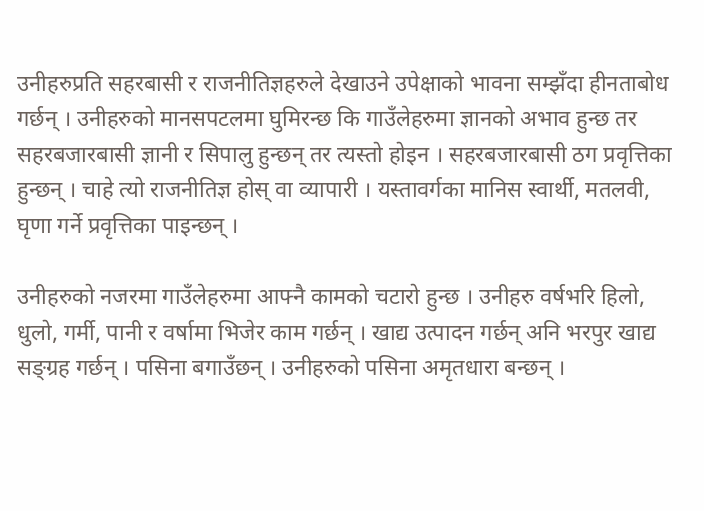उनीहरुप्रति सहरबासी र राजनीतिज्ञहरुले देखाउने उपेक्षाको भावना सम्झँदा हीनताबोध गर्छन् । उनीहरुको मानसपटलमा घुमिरन्छ कि गाउँलेहरुमा ज्ञानको अभाव हुन्छ तर सहरबजारबासी ज्ञानी र सिपालु हुन्छन् तर त्यस्तो होइन । सहरबजारबासी ठग प्रवृत्तिका हुन्छन् । चाहे त्यो राजनीतिज्ञ होस् वा व्यापारी । यस्तावर्गका मानिस स्वार्थी, मतलवी, घृणा गर्ने प्रवृत्तिका पाइन्छन् ।

उनीहरुको नजरमा गाउँलेहरुमा आफ्नै कामको चटारो हुन्छ । उनीहरु वर्षभरि हिलो, धुलो, गर्मी, पानी र वर्षामा भिजेर काम गर्छन् । खाद्य उत्पादन गर्छन् अनि भरपुर खाद्य सङ्ग्रह गर्छन् । पसिना बगाउँछन् । उनीहरुको पसिना अमृतधारा बन्छन् ।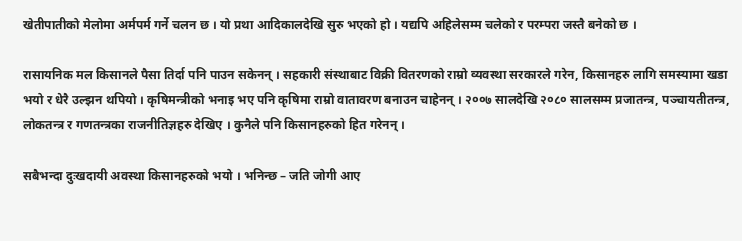खेतीपातीको मेलोमा अर्मपर्म गर्ने चलन छ । यो प्रथा आदिकालदेखि सुरु भएको हो । यद्यपि अहिलेसम्म चलेको र परम्परा जस्तै बनेको छ ।

रासायनिक मल किसानले पैसा तिर्दा पनि पाउन सकेनन् । सहकारी संस्थाबाट विक्री वितरणको राम्रो व्यवस्था सरकारले गरेन, किसानहरु लागि समस्यामा खडा भयो र धेरै उल्झन थपियो । कृषिमन्त्रीको भनाइ भए पनि कृषिमा राम्रो वातावरण बनाउन चाहेनन् । २००७ सालदेखि २०८० सालसम्म प्रजातन्त्र, पञ्चायतीतन्त्र, लोकतन्त्र र गणतन्त्रका राजनीतिज्ञहरु देखिए । कुनैले पनि किसानहरुको हित गरेनन् ।

सबैभन्दा दुःखदायी अवस्था किसानहरुको भयो । भनिन्छ – जति जोगी आए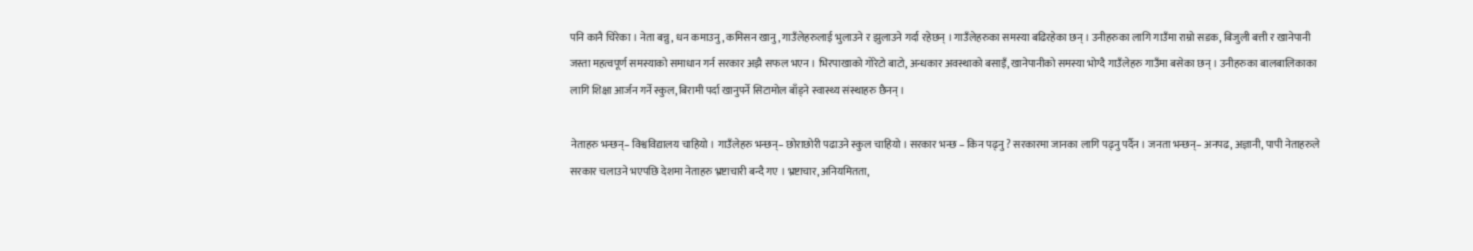पनि कानै चिरेका । नेता बन्नु, धन कमाउनु, कमिसन खानु, गाउँलेहरुलाई भुलाउने र झुलाउने गर्दा रहेछन् । गाउँलेहरुका समस्या बढिरहेका छन् । उनीहरुका लागि गाउँमा राम्रो सडक, बिजुली बत्ती र खानेपानी जस्ता महत्वपूर्ण समस्याको समाधान गर्न सरकार अझै सफल भएन । भिरपाखाको गोरेटो बाटो, अन्धकार अवस्थाको बसाइँ, खानेपानीको समस्या भोग्दै गाउँलेहरु गाउँमा बसेका छन् । उनीहरुका बालबालिकाका लागि शिक्षा आर्जन गर्ने स्कुल, बिरामी पर्दा खानुपर्ने सिटामोल बाँड्ने स्वास्थ्य संस्थाहरु छैनन् ।

नेताहरु भन्छन्– विश्वविद्यालय चाहियो । गाउँलेहरु भन्छन्– छोराछोरी पढाउने स्कुल चाहियो । सरकार भन्छ – किन पढ्नु ? सरकारमा जानका लागि पढ्नु पर्दैन । जनता भन्छन्– अनपढ, अज्ञानी, पापी नेताहरुले सरकार चलाउने भएपछि देशमा नेताहरु भ्रष्टाचारी बन्दै गए । भ्रष्टाचार, अनियमितता,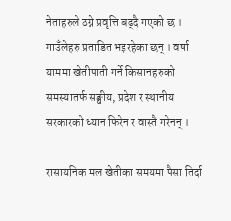नेताहरुले ठग्ने प्रवृत्ति बढ्दै गएको छ । गाउँलेहरु प्रताडित भइरहेका छन् । वर्षा याममा खेतीपाती गर्ने किसानहरुको समस्यातर्फ सङ्घीय, प्रदेश र स्थानीय सरकारको ध्यान फिरेन र वास्तै गरेनन् ।

रासायनिक मल खेतीका समयमा पैसा तिर्दा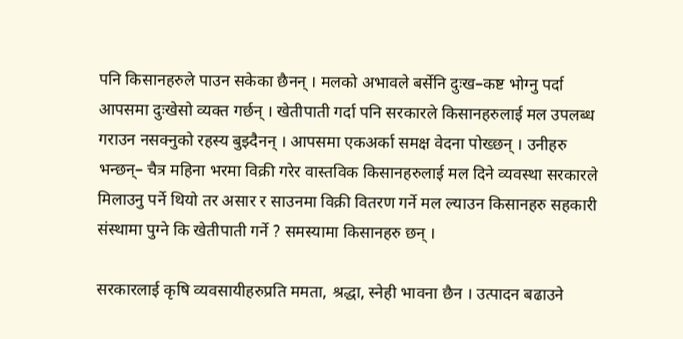पनि किसानहरुले पाउन सकेका छैनन् । मलको अभावले बर्सेनि दुःख–कष्ट भोग्नु पर्दा आपसमा दुःखेसो व्यक्त गर्छन् । खेतीपाती गर्दा पनि सरकारले किसानहरुलाई मल उपलब्ध गराउन नसक्नुको रहस्य बुझ्दैनन् । आपसमा एकअर्का समक्ष वेदना पोख्छन् । उनीहरु भन्छन्– चैत्र महिना भरमा विक्री गरेर वास्तविक किसानहरुलाई मल दिने व्यवस्था सरकारले मिलाउनु पर्ने थियो तर असार र साउनमा विक्री वितरण गर्ने मल ल्याउन किसानहरु सहकारी संस्थामा पुग्ने कि खेतीपाती गर्ने ? समस्यामा किसानहरु छन् ।

सरकारलाई कृषि व्यवसायीहरुप्रति ममता, श्रद्धा, स्नेही भावना छैन । उत्पादन बढाउने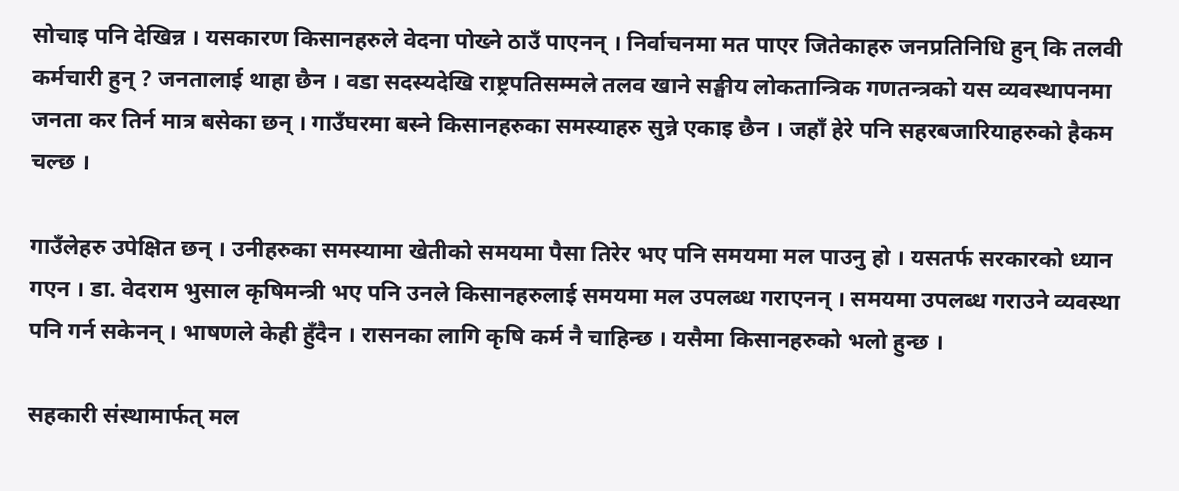सोचाइ पनि देखिन्न । यसकारण किसानहरुले वेदना पोख्ने ठाउँ पाएनन् । निर्वाचनमा मत पाएर जितेकाहरु जनप्रतिनिधि हुन् कि तलवी कर्मचारी हुन् ? जनतालाई थाहा छैन । वडा सदस्यदेखि राष्ट्रपतिसम्मले तलव खाने सङ्घीय लोकतान्त्रिक गणतन्त्रको यस व्यवस्थापनमा जनता कर तिर्न मात्र बसेका छन् । गाउँघरमा बस्ने किसानहरुका समस्याहरु सुन्ने एकाइ छैन । जहाँ हेरे पनि सहरबजारियाहरुको हैकम चल्छ ।

गाउँलेहरु उपेक्षित छन् । उनीहरुका समस्यामा खेतीको समयमा पैसा तिरेर भए पनि समयमा मल पाउनु हो । यसतर्फ सरकारको ध्यान गएन । डा. वेदराम भुसाल कृषिमन्त्री भए पनि उनले किसानहरुलाई समयमा मल उपलब्ध गराएनन् । समयमा उपलब्ध गराउने व्यवस्था पनि गर्न सकेनन् । भाषणले केही हुँदैन । रासनका लागि कृषि कर्म नै चाहिन्छ । यसैमा किसानहरुको भलो हुन्छ ।

सहकारी संस्थामार्फत् मल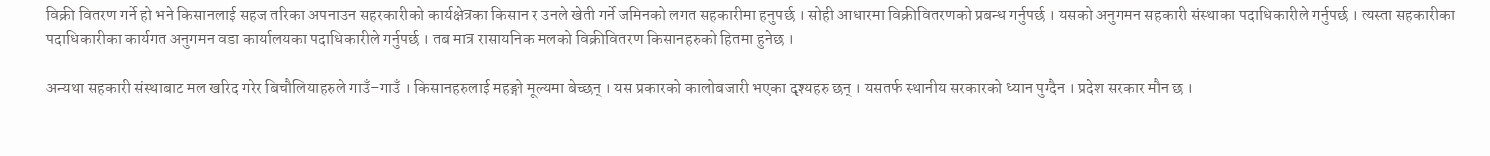विक्री वितरण गर्ने हो भने किसानलाई सहज तरिका अपनाउन सहरकारीको कार्यक्षेत्रका किसान र उनले खेती गर्ने जमिनको लगत सहकारीमा हनुपर्छ । सोही आधारमा विक्रीवितरणको प्रबन्ध गर्नुपर्छ । यसको अनुगमन सहकारी संस्थाका पदाधिकारीले गर्नुपर्छ । त्यस्ता सहकारीका पदाधिकारीका कार्यगत अनुगमन वडा कार्यालयका पदाधिकारीले गर्नुपर्छ । तब मात्र रासायनिक मलको विक्रीवितरण किसानहरुको हितमा हुनेछ ।

अन्यथा सहकारी संस्थाबाट मल खरिद गरेर बिचौलियाहरुले गाउँ–गाउँ । किसानहरुलाई महङ्गो मूल्यमा बेच्छन् । यस प्रकारको कालोबजारी भएका दृश्यहरु छन् । यसतर्फ स्थानीय सरकारको ध्यान पुग्दैन । प्रदेश सरकार मौन छ ।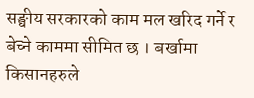सङ्घीय सरकारको काम मल खरिद गर्ने र बेच्ने काममा सीमित छ । बर्खामा किसानहरुले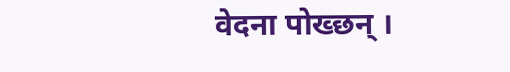वेदना पोख्छन् ।